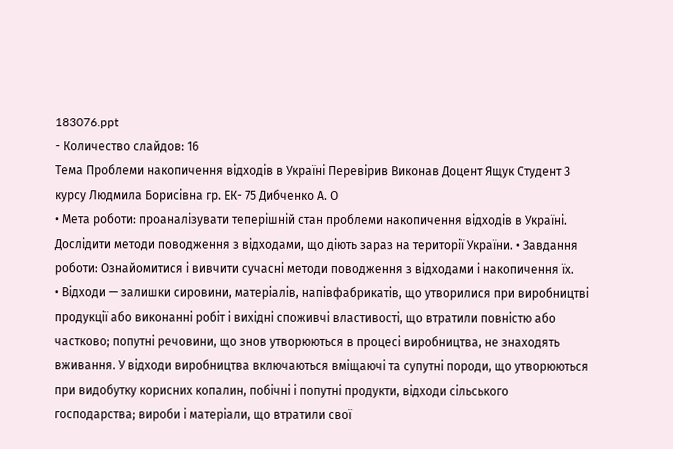183076.ppt
- Количество слайдов: 16
Тема Проблеми накопичення відходів в Україні Перевірив Виконав Доцент Ящук Студент 3 курсу Людмила Борисівна гр. ЕК- 75 Дибченко А. О
• Мета роботи: проаналізувати теперішній стан проблеми накопичення відходів в Україні. Дослідити методи поводження з відходами, що діють зараз на території України. • Завдання роботи: Ознайомитися і вивчити сучасні методи поводження з відходами і накопичення їх.
• Відходи — залишки сировини, матеріалів, напівфабрикатів, що утворилися при виробництві продукції або виконанні робіт і вихідні споживчі властивості, що втратили повністю або частково; попутні речовини, що знов утворюються в процесі виробництва, не знаходять вживання. У відходи виробництва включаються вміщаючі та супутні породи, що утворюються при видобутку корисних копалин, побічні і попутні продукти, відходи сільського господарства; вироби і матеріали, що втратили свої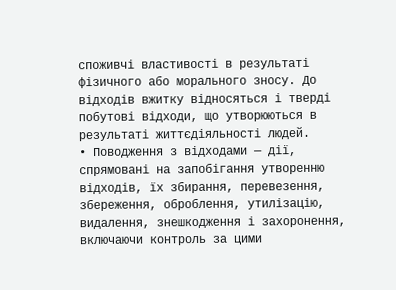споживчі властивості в результаті фізичного або морального зносу. До відходів вжитку відносяться і тверді побутові відходи, що утворюються в результаті життєдіяльності людей.
• Поводження з відходами — дії, спрямовані на запобігання утворенню відходів, їх збирання, перевезення, збереження, оброблення, утилізацію, видалення, знешкодження і захоронення, включаючи контроль за цими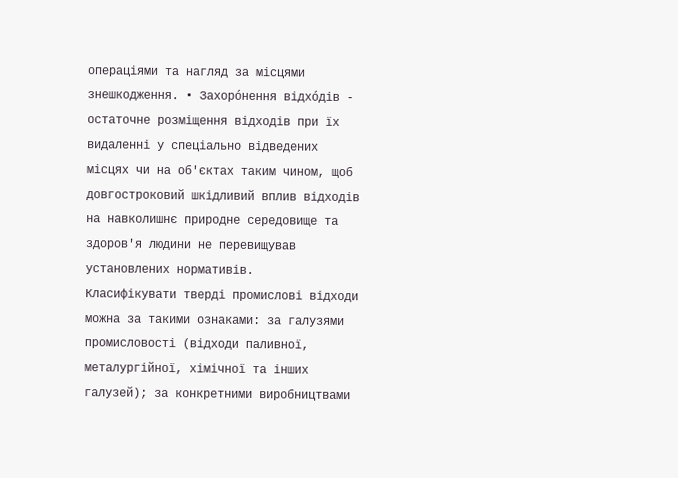операціями та нагляд за місцями знешкодження. • Захорóнення відхóдів - остаточне розміщення відходів при їх видаленні у спеціально відведених місцях чи на об'єктах таким чином, щоб довгостроковий шкідливий вплив відходів на навколишнє природне середовище та здоров'я людини не перевищував установлених нормативів.
Класифікувати тверді промислові відходи можна за такими ознаками: за галузями промисловості (відходи паливної, металургійної, хімічної та інших галузей); за конкретними виробництвами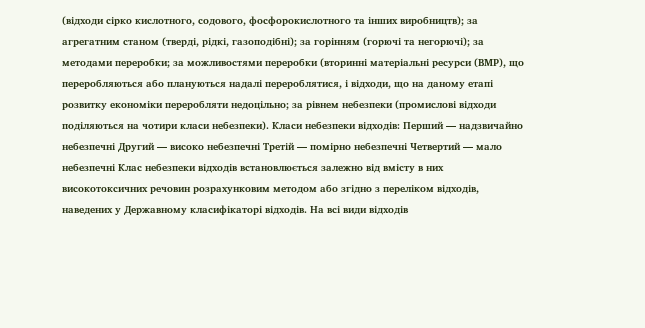(відходи сірко кислотного, содового, фосфорокислотного та інших виробництв); за агрегатним станом (тверді, рідкі, газоподібні); за горінням (горючі та негорючі); за методами переробки; за можливостями переробки (вторинні матеріальні ресурси (ВМР), що переробляються або плануються надалі перероблятися, і відходи, що на даному етапі розвитку економіки переробляти недоцільно; за рівнем небезпеки (промислові відходи поділяються на чотири класи небезпеки). Класи небезпеки відходів: Перший — надзвичайно небезпечні Другий — високо небезпечні Третій — помірно небезпечні Четвертий — мало небезпечні Клас небезпеки відходів встановлюється залежно від вмісту в них високотоксичних речовин розрахунковим методом або згідно з переліком відходів, наведених у Державному класифікаторі відходів. На всі види відходів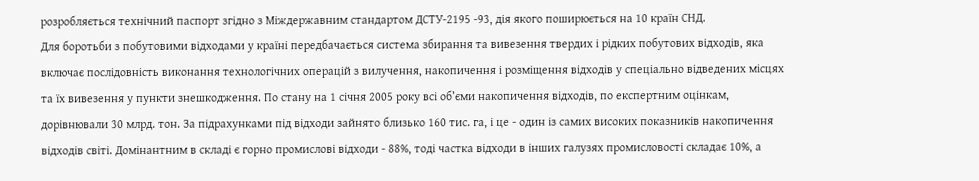розробляється технічний паспорт згідно з Міждержавним стандартом ДСТУ-2195 -93, дія якого поширюється на 10 країн СНД.
Для боротьби з побутовими відходами у країні передбачається система збирання та вивезення твердих і рідких побутових відходів, яка включає послідовність виконання технологічних операцій з вилучення, накопичення і розміщення відходів у спеціально відведених місцях та їх вивезення у пункти знешкодження. По стану на 1 січня 2005 року всі об’єми накопичення відходів, по експертним оцінкам, дорівнювали 30 млрд. тон. За підрахунками під відходи зайнято близько 160 тис. га, і це - один із самих високих показників накопичення відходів світі. Домінантним в складі є горно промислові відходи - 88%, тоді частка відходи в інших галузях промисловості складає 10%, а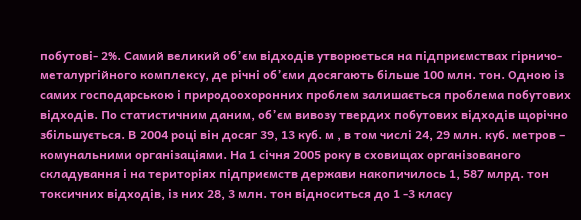побутові- 2%. Самий великий об’єм відходів утворюється на підприємствах гірничо-металургійного комплексу, де річні об’єми досягають більше 100 млн. тон. Одною із самих господарською і природоохоронних проблем залишається проблема побутових відходів. По статистичним даним, об’єм вивозу твердих побутових відходів щорічно збільшується. В 2004 році він досяг 39, 13 куб. м , в том числі 24, 29 млн. куб. метров – комунальними організаціями. На 1 січня 2005 року в сховищах організованого складування і на територіях підприємств держави накопичилось 1, 587 млрд. тон токсичних відходів, із них 28, 3 млн. тон відноситься до 1 -3 класу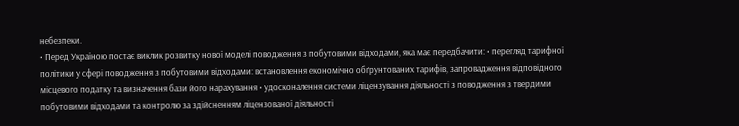небезпеки.
• Перед Україною постає виклик розвитку нової моделі поводження з побутовими відходами, яка має передбачити: • перегляд тарифної політики у сфері поводження з побутовими відходами: встановлення економічно обґрунтованих тарифів, запровадження відповідного місцевого податку та визначення бази його нарахування • удосконалення системи ліцензування діяльності з поводження з твердими побутовими відходами та контролю за здійсненням ліцензованої діяльності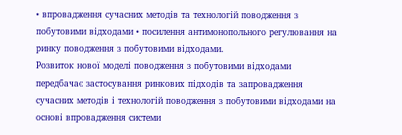• впровадження сучасних методів та технологій поводження з побутовими відходами • посилення антимонопольного регулювання на ринку поводження з побутовими відходами.
Розвиток нової моделі поводження з побутовими відходами передбачає застосування ринкових підходів та запровадження сучасних методів і технологій поводження з побутовими відходами на основі впровадження системи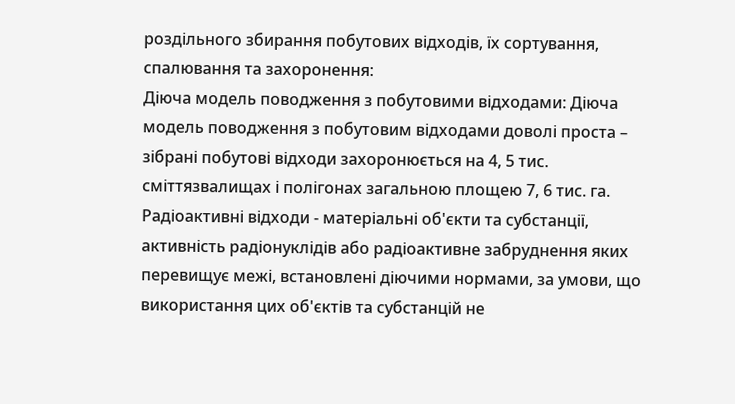роздільного збирання побутових відходів, їх сортування, спалювання та захоронення:
Діюча модель поводження з побутовими відходами: Діюча модель поводження з побутовим відходами доволі проста – зібрані побутові відходи захоронюється на 4, 5 тис. сміттязвалищах і полігонах загальною площею 7, 6 тис. га.
Радіоактивні відходи - матеріальні об'єкти та субстанції, активність радіонуклідів або радіоактивне забруднення яких перевищує межі, встановлені діючими нормами, за умови, що використання цих об'єктів та субстанцій не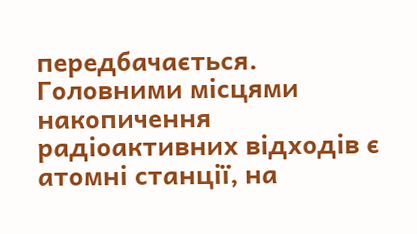передбачається. Головними місцями накопичення радіоактивних відходів є атомні станції, на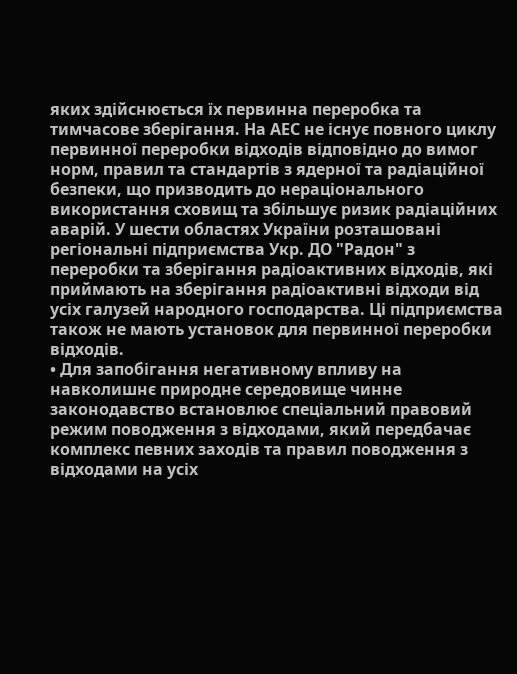яких здійснюється їх первинна переробка та тимчасове зберігання. На АЕС не існує повного циклу первинної переробки відходів відповідно до вимог норм, правил та стандартів з ядерної та радіаційної безпеки, що призводить до нераціонального використання сховищ та збільшує ризик радіаційних аварій. У шести областях України розташовані регіональні підприємства Укр. ДО "Радон" з переробки та зберігання радіоактивних відходів, які приймають на зберігання радіоактивні відходи від усіх галузей народного господарства. Ці підприємства також не мають установок для первинної переробки відходів.
• Для запобігання негативному впливу на навколишнє природне середовище чинне законодавство встановлює спеціальний правовий режим поводження з відходами, який передбачає комплекс певних заходів та правил поводження з відходами на усіх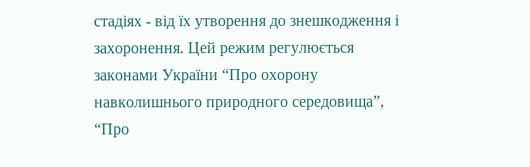стадіях - від їх утворення до знешкодження і захоронення. Цей режим регулюється законами України “Про охорону навколишнього природного середовища”, “Про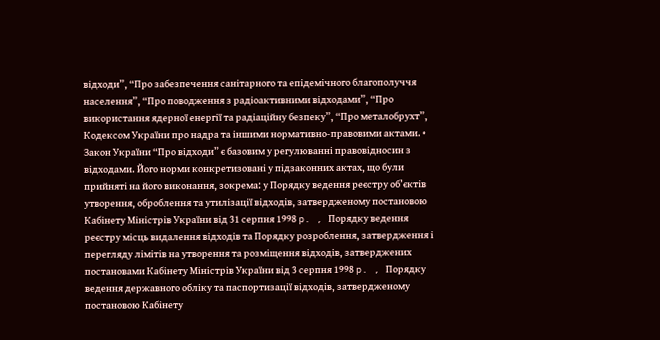відходи”, “Про забезпечення санітарного та епідемічного благополуччя населення”, “Про поводження з радіоактивними відходами”, “Про використання ядерної енергії та радіаційну безпеку”, “Про металобрухт”, Кодексом України про надра та іншими нормативно-правовими актами. • Закон України “Про відходи” є базовим у регулюванні правовідносин з відходами. Його норми конкретизовані у підзаконних актах, що були прийняті на його виконання, зокрема: у Порядку ведення реєстру об’єктів утворення, оброблення та утилізації відходів, затвердженому постановою Кабінету Міністрів України від 31 серпня 1998 p. , Порядку ведення реєстру місць видалення відходів та Порядку розроблення, затвердження і перегляду лімітів на утворення та розміщення відходів, затверджених постановами Кабінету Міністрів України від 3 серпня 1998 p. , Порядку ведення державного обліку та паспортизації відходів, затвердженому постановою Кабінету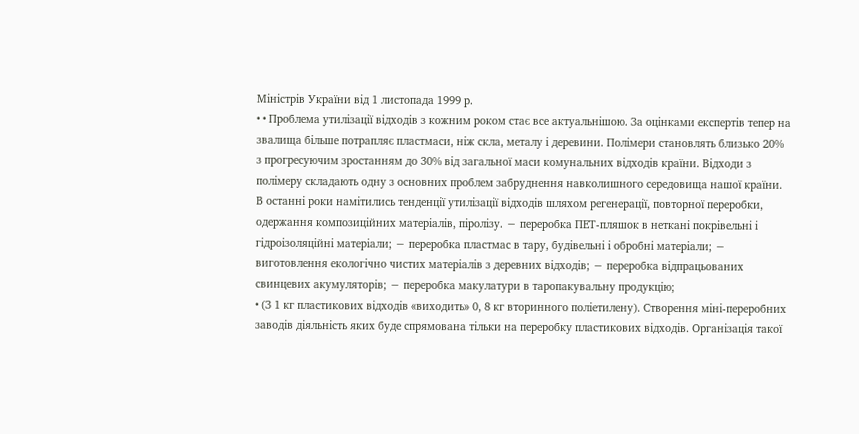Міністрів України від 1 листопада 1999 р.
• • Проблема утилізації відходів з кожним роком стає все актуальнішою. За оцінками експертів тепер на звалища більше потрапляє пластмаси, ніж скла, металу і деревини. Полімери становлять близько 20% з прогресуючим зростанням до 30% від загальної маси комунальних відходів країни. Відходи з полімеру складають одну з основних проблем забруднення навколишного середовища нашої країни. В останні роки намітились тенденції утилізації відходів шляхом регенерації, повторної переробки, одержання композиційних матеріалів, піролізу. − переробка ПЕТ-пляшок в неткані покрівельні і гідроізоляційні матеріали; − переробка пластмас в тару, будівельні і обробні матеріали; − виготовлення екологічно чистих матеріалів з деревних відходів; − переробка відпрацьованих свинцевих акумуляторів; − переробка макулатури в таропакувальну продукцію;
• (З 1 кг пластикових відходів «виходить» 0, 8 кг вторинного поліетилену). Cтворення міні-переробних заводів діяльність яких буде спрямована тільки на переробку пластикових відходів. Організація такої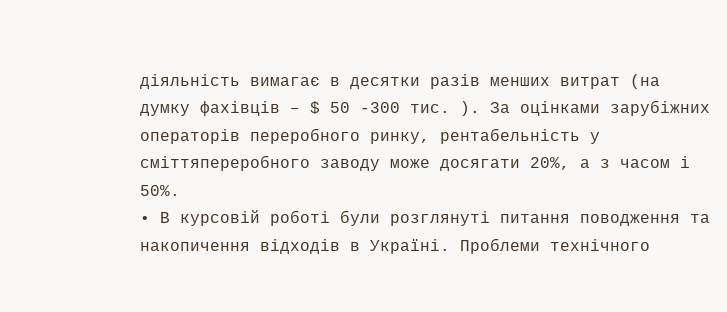діяльність вимагає в десятки разів менших витрат (на думку фахівців – $ 50 -300 тис. ). За оцінками зарубіжних операторів переробного ринку, рентабельність у сміттяпереробного заводу може досягати 20%, а з часом і 50%.
• В курсовій роботі були розглянуті питання поводження та накопичення відходів в Україні. Проблеми технічного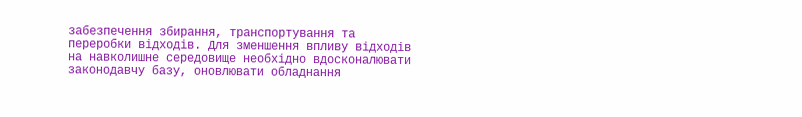забезпечення збирання, транспортування та переробки відходів. Для зменшення впливу відходів на навколишне середовище необхідно вдосконалювати законодавчу базу, оновлювати обладнання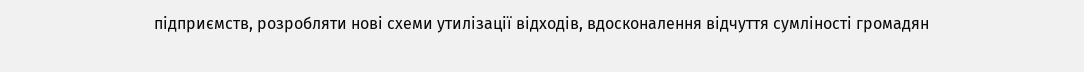підприємств, розробляти нові схеми утилізації відходів, вдосконалення відчуття сумліності громадян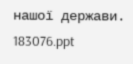нашої держави.
183076.ppt